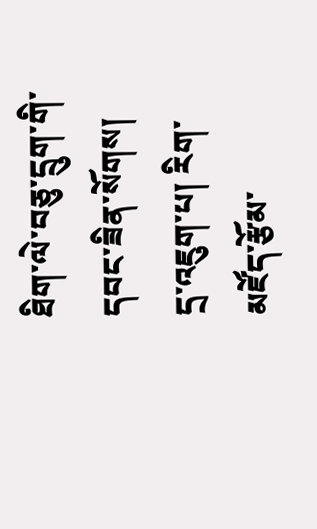ཐིག་ལེ་བཅུ་དྲུག་གི་དབང་ཟིན་སོགས།
དྲ་འཇུག་པ། རིག་མཛོད་རྩོམ་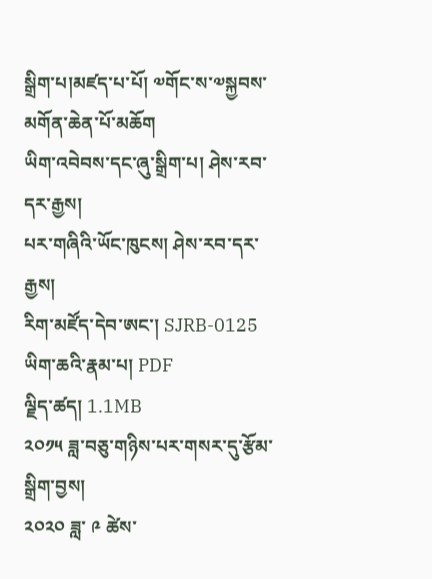སྒྲིག་པ།མཛད་པ་པོ། ༧གོང་ས་༧སྐྱབས་མགོན་ཆེན་པོ་མཆོག
ཡིག་འབེབས་དང་ཞུ་སྒྲིག་པ། ཤེས་རབ་དར་རྒྱས།
པར་གཞིའི་ཡོང་ཁུངས། ཤེས་རབ་དར་རྒྱས།
རིག་མཛོད་དེབ་ཨང་། SJRB-0125
ཡིག་ཆའི་རྣམ་པ། PDF
ལྗིད་ཚད། 1.1MB
༢༠༡༥ ཟླ་བཅུ་གཉིས་པར་གསར་དུ་རྩོམ་སྒྲིག་བྱས།
༢༠༢༠ ཟླ་ ༩ ཚེས་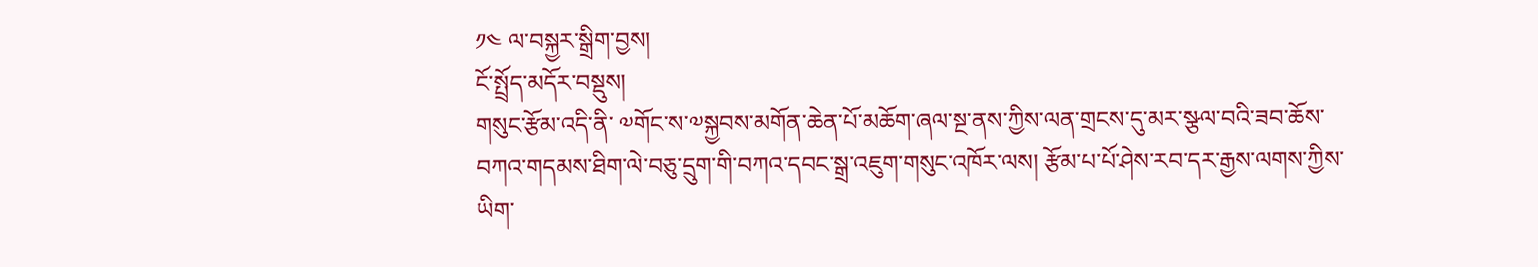༡༤ ལ་བསྐྱར་སྒྲིག་བྱས།
ངོ་སྤྲོད་མདོར་བསྡུས།
གསུང་རྩོམ་འདི་ནི་ ༧གོང་ས་༧སྐྱབས་མགོན་ཆེན་པོ་མཆོག་ཞལ་སྔ་ནས་ཀྱིས་ལན་གྲངས་དུ་མར་སྩལ་བའི་ཟབ་ཆོས་བཀའ་གདམས་ཐིག་ལེ་བཅུ་དྲུག་གི་བཀའ་དབང་སྒྲ་འཇུག་གསུང་འཁོར་ལས། རྩོམ་པ་པོ་ཤེས་རབ་དར་རྒྱས་ལགས་ཀྱིས་ཡིག་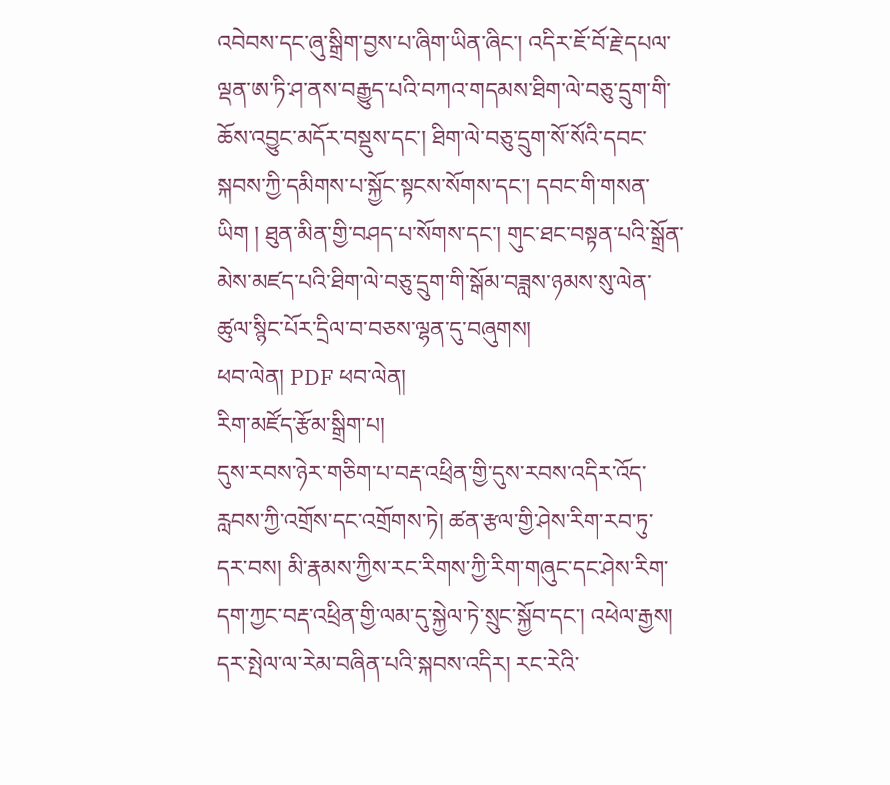འབེབས་དང་ཞུ་སྒྲིག་བྱས་པ་ཞིག་ཡིན་ཞིང་། འདིར་ཇོ་བོ་རྗེ་དཔལ་ལྡན་ཨ་ཏི་ཤ་ནས་བརྒྱུད་པའི་བཀའ་གདམས་ཐིག་ལེ་བཅུ་དྲུག་གི་ཆོས་འབྱུང་མདོར་བསྡུས་དང་། ཐིག་ལེ་བཅུ་དྲུག་སོ་སོའི་དབང་སྐབས་ཀྱི་དམིགས་པ་སྐྱོང་སྟངས་སོགས་དང་། དབང་གི་གསན་ཡིག ། ཐུན་མིན་གྱི་བཤད་པ་སོགས་དང་། གུང་ཐང་བསྟན་པའི་སྒྲོན་མེས་མཛད་པའི་ཐིག་ལེ་བཅུ་དྲུག་གི་སྒོམ་བཟླས་ཉམས་སུ་ལེན་ཚུལ་སྙིང་པོར་དྲིལ་བ་བཅས་ལྷན་དུ་བཞུགས།
ཕབ་ལེན། PDF ཕབ་ལེན།
རིག་མཛོད་རྩོམ་སྒྲིག་པ།
དུས་རབས་ཉེར་གཅིག་པ་བརྡ་འཕྲིན་གྱི་དུས་རབས་འདིར་འོད་རླབས་ཀྱི་འགྲོས་དང་འགྲོགས་ཏེ། ཚན་རྩལ་གྱི་ཤེས་རིག་རབ་ཏུ་དར་བས། མི་རྣམས་ཀྱིས་རང་རིགས་ཀྱི་རིག་གཞུང་དང་ཤེས་རིག་དག་ཀྱང་བརྡ་འཕྲིན་གྱི་ལམ་དུ་སྐྱེལ་ཏེ་སྲུང་སྐྱོབ་དང་། འཕེལ་རྒྱས། དར་སྤེལ་ལ་རེམ་བཞིན་པའི་སྐབས་འདིར། རང་རེའི་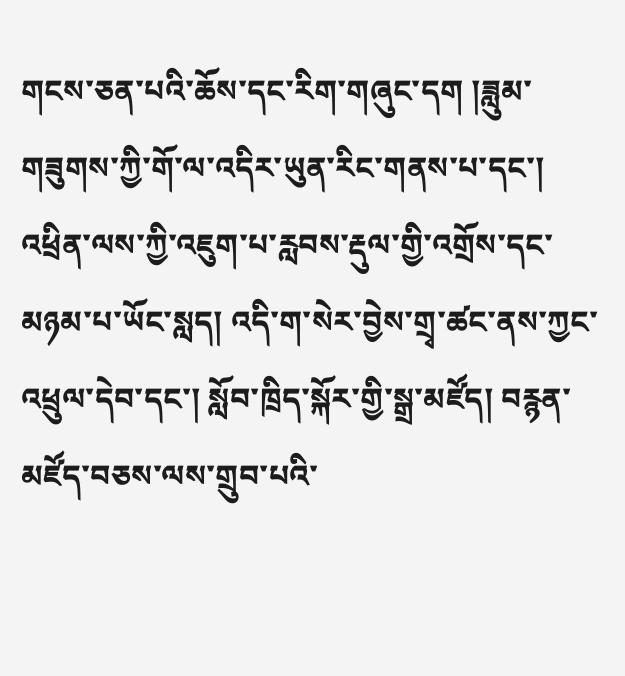གངས་ཅན་པའི་ཆོས་དང་རིག་གཞུང་དག །ཟླུམ་གཟུགས་ཀྱི་གོ་ལ་འདིར་ཡུན་རིང་གནས་པ་དང་། འཕྲིན་ལས་ཀྱི་འཇུག་པ་རླབས་རྡུལ་གྱི་འགྲོས་དང་མཉམ་པ་ཡོང་སླད། འདི་ག་སེར་བྱེས་གྲྭ་ཚང་ནས་ཀྱང་འཕྲུལ་དེབ་དང་། སློབ་ཁྲིད་སྐོར་གྱི་སྒྲ་མཛོད། བརྙན་མཛོད་བཅས་ལས་གྲུབ་པའི་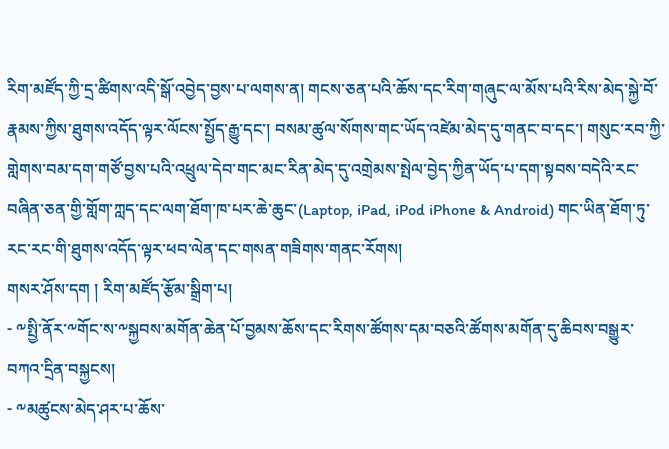རིག་མཛོད་ཀྱི་དྲ་ཚིགས་འདི་སྒོ་འབྱེད་བྱས་པ་ལགས་ན། གངས་ཅན་པའི་ཆོས་དང་རིག་གཞུང་ལ་མོས་པའི་རིས་མེད་སྐྱེ་བོ་རྣམས་ཀྱིས་ཐུགས་འདོད་ལྟར་ལོངས་སྤྱོད་རྒྱུ་དང་། བསམ་ཚུལ་སོགས་གང་ཡོད་འཛེམ་མེད་དུ་གནང་བ་དང་། གསུང་རབ་ཀྱི་གླེགས་བམ་དག་གཙོ་བྱས་པའི་འཕྲུལ་དེབ་གང་མང་རིན་མེད་དུ་འགྲེམས་སྤེལ་བྱེད་ཀྱིན་ཡོད་པ་དག་སྟབས་བདེའི་རང་བཞིན་ཅན་གྱི་གློག་ཀླད་དང་ལག་ཐོག་ཁ་པར་ཆེ་ཆུང་(Laptop, iPad, iPod iPhone & Android) གང་ཡིན་ཐོག་ཏུ་རང་རང་གི་ཐུགས་འདོད་ལྟར་ཕབ་ལེན་དང་གསན་གཟིགས་གནང་རོགས།
གསར་ཤོས་དག ། རིག་མཛོད་རྩོམ་སྒྲིག་པ།
- ༸སྤྱི་ནོར་༸གོང་ས་༸སྐྱབས་མགོན་ཆེན་པོ་བྱམས་ཆོས་དང་རིགས་ཚོགས་དམ་བཅའི་ཚོགས་མགོན་དུ་ཆིབས་བསྒྱུར་བཀའ་དྲིན་བསྐྱངས།
- ༸མཚུངས་མེད་ཤར་པ་ཆོས་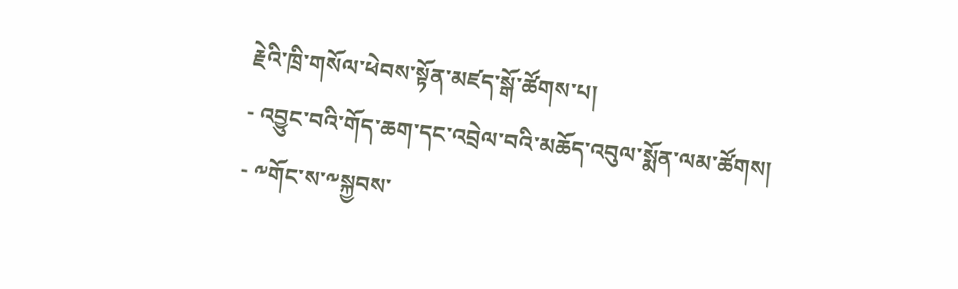རྗེའི་ཁྲི་གསོལ་ཕེབས་སྟོན་མཛད་སྒོ་ཚོགས་པ།
- འབྱུང་བའི་གོད་ཆག་དང་འབྲེལ་བའི་མཆོད་འབུལ་སྨོན་ལམ་ཚོགས།
- ༸གོང་ས་༸སྐྱབས་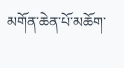མགོན་ཆེན་པོ་མཆོག་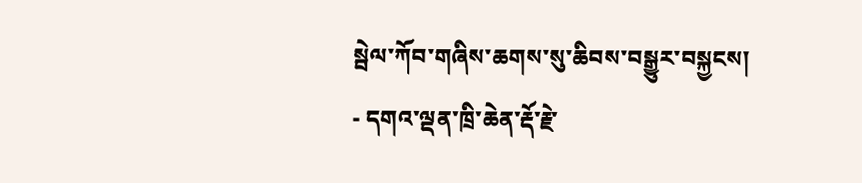སྦེལ་ཀོབ་གཞིས་ཆགས་སུ་ཆིབས་བསྒྱུར་བསྐྱངས།
- དགའ་ལྡན་ཁྲི་ཆེན་རྡོ་རྗེ་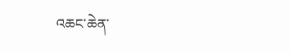འཆང་ཆེན་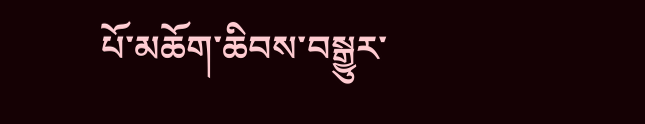པོ་མཆོག་ཆིབས་བསྒྱུར་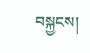བསྐྱངས།